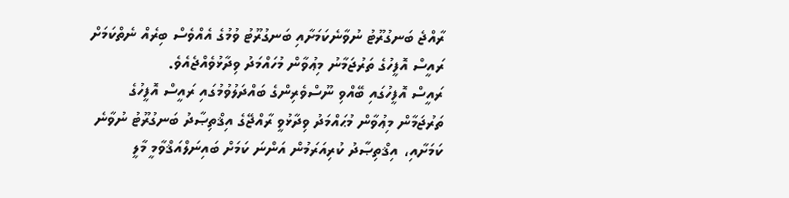ރާއްޖެ ބަނގުރޫޓު ނުވާނެކަމަށާއި ބަނގުރޫޓު ވުމުގެ އެއްވެސް ބިރެއް ނެތްކަމަށް ރައީސް އޮފީހުގެ ތަރުޖަމާނު މިޢުވާން މުހައްމަދު ވިދާޅުވެއްޖެއެވެ.
ރައީސް އޮފީހުގައި ބޭއްވި ނޫސްވެރިންގެ ބައްދަލުވުމުގައި ރައީސް އޮފީހުގެ ތަރުޖަމާން މިޢުވާން މުޙައްމަދު ވިދާޅުވީ ރާއްޖޭގެ އިޤްތިޞާދު ބަނގުރޫޓު ނުވާނެ ކަމަށާއި، އިޤްތިޞާދު ކުރިއަރަމުން އަންނަ ކަމަށް ބައިނަލްއަޤްވާމީ މާލީ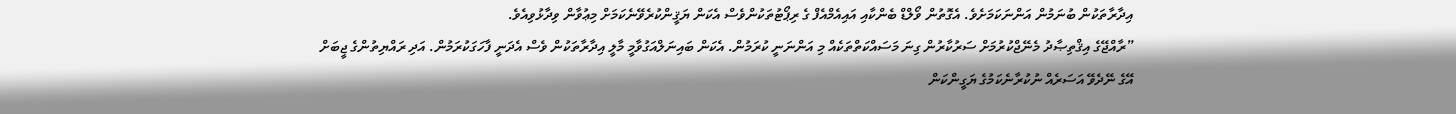އިދާރާތަކުން ބުނަމުން އަންނަކަމަށެވެ. އެގޮތުން ވޯލްޑް ބެންކާއި އައިއެމްއެފް ގެ ރިޕޯޓުތަކުންވެސް އެކަން ޔަޤީންކުރެވޭނެކަމަށް މިޢުވާން ވިދާޅުވިއެވެ.
”ރާއްޖޭގެ އިޤްތިޞާދު މެނޭޖްކުރުމަށް ސަރުކާރުން ގިނަ މަސައްކަތްތަކެއް މި އަންނަނީ ކުރަމުން. އެކަން ބައިނަލްއަގުވާމީ މާލީ އިދާރާތަކުން ވެސް އެދަނީ ފާހަގަކުރަމުން. އަދި ރައްޔިތުންގެ ޖީބަށް އޭގެ ނޭދެވޭ އަސަރެއް ނުކުރާނެކަމުގެ ޔަގީންކަން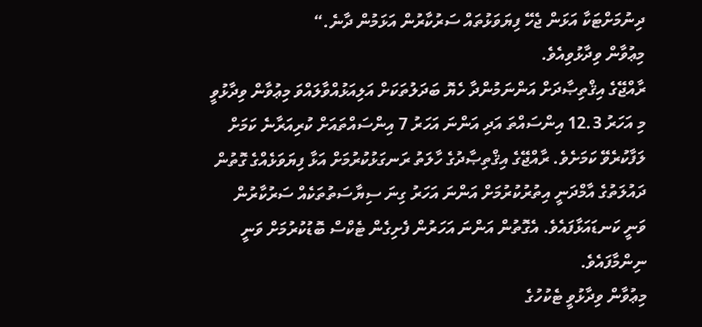ދިނުމަށްޓަކާ އަޅަން ޖެހޭ ފިޔަވަޅުތައް ސަރުކާރުން އަޅަމުން ދާނެ.“
މިޢުވާން ވިދާޅުވިއެވެ.
ރާއްޖޭގެ އިޤްތިޞާދަށް އަންނަމުންދާ ހެޔޮ ބަދަލުތަކަށް އަލިއަޅުއްވާލައްވަ މިޢުވާން ވިދާޅުވީ މި އަހަރު 12.3 އިންސައްތަ އަދި އަންނަ އަހަރު 7 އިންސައްތައަށް ކުރިއަރާނެ ކަމަށް ލަފާކުރެވޭ ކަމަށެވެ. ރާއްޖޭގެ އިޤްތިޞާދުގެ ހާލަތު ރަނގަޅުކުރުމަށް އަޅާ ފިޔަވަޅެއްގެ ގޮތުން ދައުލަތުގެ އާމްދަނީ އިތުރުކުރުމަށް އަންނަ އަހަރު ގިނަ ސިޔާސަތުތަކެއް ސަރުކާރުން ވަނީ ކަނޑައަޅާފައެވެ. އެގޮތުން އަންނަ އަހަރުން ފެށިގެން ޓެކްސް ބޮޑުކުރުމަށް ވަނީ ނިންމާފައެވެ.
މިޢުވާން ވިދާޅުވީ ޓެކުހުގެ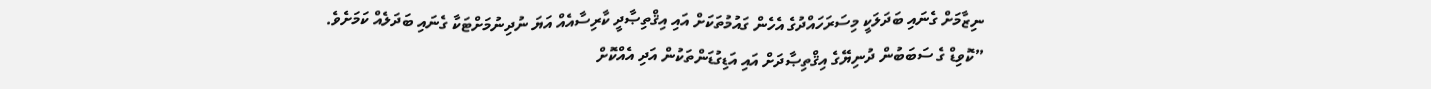ނިޒާމަށް ގެނައި ބަދަލަކީ މިސަރަހައްދުގެ އެހެން ގައުމުތަކަށް އައި އިޤްތިޞާދީ ކާރިސާއެއް އަޔަ ނުދިނުމަށްޓަކާ ގެނައި ބަދަލެއް ކަމަށެވެ.
”ކޮވިޑް ގެ ސަބަބުން ދުނިޔޭގެ އިޤްތިޞާދަށް އައި އަޑިގުޑަންތަކުން އަދި އެއްކޮށް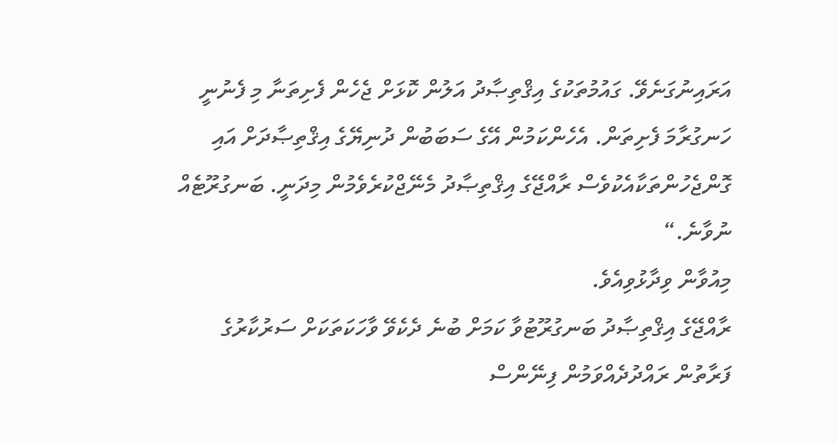އަރައިނުގަނެވޭ. ގައުމުތަކުގެ އިޤްތިޞާދު އަލުން ކޮޅަށް ޖެހެން ފެށިތަނާ މި ފެނުނީ ހަނގުރާމަ ފެށިތަން. އެހެންކަމުން އޭގެ ސަބަބުން ދުނިޔޭގެ އިޤްތިޞާދަށް އައި ގޮންޖެހުންތަކާއެކުވެސް ރާއްޖޭގެ އިޤްތިޞާދު މެނޭޖްކުރެވެމުން މިދަނީ. ބަނގުރޫޓެއް ނުވާނެ.“
މިއުވާން ވިދާޅުވިއެވެ.
ރާއްޖޭގެ އިޤްތިޞާދު ބަނގުރޫޓުވާ ކަމަށް ބުނެ ދެކެވޭ ވާހަކަތަކަށް ސަރުކާރުގެ ފަރާތުން ރައްދުދެއްވަމުން ފިނޭންސް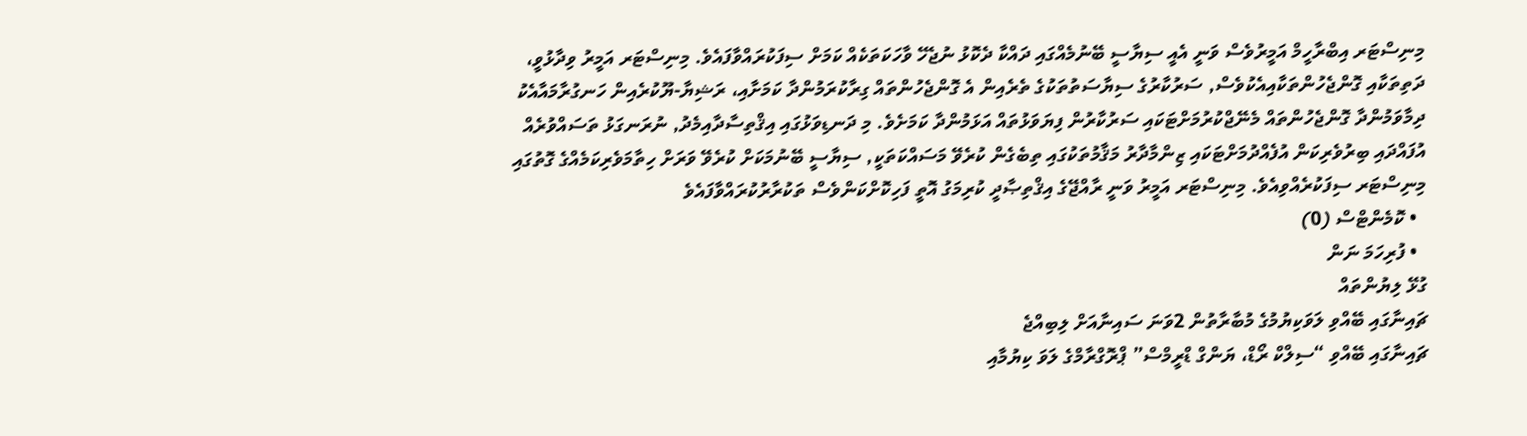މިނިސްޓަރ އިބްރާހީމް އަމީރުވެސް ވަނީ އެއީ ސިޔާސީ ބޭނުމެއްގައި ދައްކާ ދެކޮޅު ނުޖެހޭ ވާހަކަތަކެއް ކަމަށް ސިފަކުރައްވާފައެވެ. މިނިސްޓަރ އަމީރު ވިދާޅުވީ، ދަތިތަކާއި ގޮންޖެހުންތަކާއިއެކުވެސް, ސަރުކާރުގެ ސިޔާސަތުތަކުގެ ތެރެއިން އެ ގޮންޖެހުންތައް ގިރާކުރަމުންދާ ކަމަށާއި، ރަޝިޔާ-ޔޫކުރެއިން ހަނގުރާމައާއެކު ދިމާވަމުންދާ ގޮންޖެހުންތައް މެނޭޖްކުރުމަށްޓަކައި ސަރުކާރުން ފިޔަވަޅުތައް އަޅަމުންދާ ކަމަށެވެ. މި ދަނޑިވަޅުގައި އިޤްތިސާދާއިމެދު, ނުރަނގަޅު ތަސައްވުރެއް އުފައްދައި ބިރުވެރިކަން އުފެއްދުމަށްޓަކައި ޒިންމާދާރު މަޤާމުތަކުގައި ތިބެގެން ކުރެވޭ މަސައްކަތަކީ, ސިޔާސީ ބޭނުމަކަށް ކުރެވޭ ވަރަށް ހިތާމަވެރިކަމެއްގެ ގޮތުގައި މިނިސްޓަރ ސިފަކުރެއްވިއެވެ. މިނިސްޓަރ އަމީރު ވަނީ ރާއްޖޭގެ އިޤްތިޞާދީ ކުރިމަގު އޮތީ ފަހިކޮށްކަންވެސް ތަކުރާރުކުރައްވާފައެވެ
  • ކޮމެންޓްސް (0)
  • ފުރިހަމަ ނަން
ގުޅޭ ލިޔުންތައް
ޗައިނާގައި ބޭއްވި ލަވަކިޔުމުގެ މުބާރާތުން 2ވަނަ ސައިނާއަށް ލިބިއްޖެ
ޗައިނާގައި ބޭއްވި “ސިލްކް ރޯޑް، ޔަންގް ޑްރީމްސް” ޕްރޮގްރާމްގެ ލަވަ ކިޔުމާއި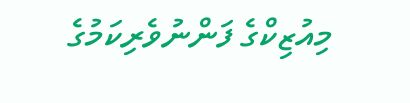މިއުޒިކްގެ ފަންނުވެރިކަމުގެ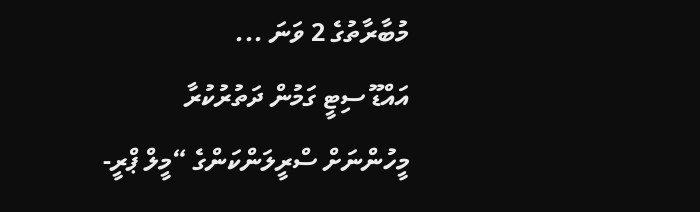މުބާރާތުގެ 2 ވަނަ ...
އައްޑޫ ސިޓީ ގަމުން ދަތުރުކުރާ މީހުންނަށް ސްރީލަންކަންގެ “މީލް ޕްރީ-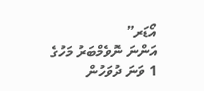އޯޑަރ”
އަންނަ ނޮވެމްބަރު މަހުގެ 1 ވަނަ ދުވަހުން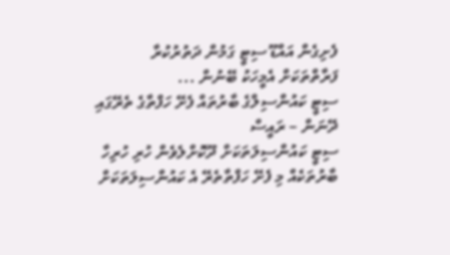ފެށިގެން އައްޑޫ ސިޓީ ގަމުން ދަތުރުކުރާ ފަރާތްތަކަށް އެމީހަކު ބޭނުން ...
ސިޓީ ކައުންސިލްގެ ބާރުތައް ފެށޭ ހަފްތާގެ ތެރޭގައި ދޭނަން – ރައީސް
ސިޓީ ކައުންސިލަތަކަށް ދޫކޮށްލެވެން ހުރި ހުރިހާ ބާރުތަކެއް މި ފެށޭ ހަފްތާތެރޭ އެ ކައުންސިލަތަކަށް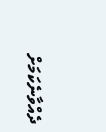ދެއްވާނެކަމަށް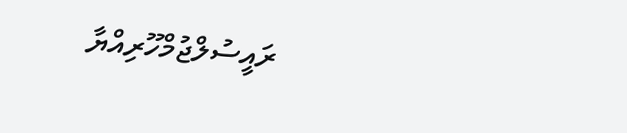ރައީސުލްޖުމްހޫރިއްޔާ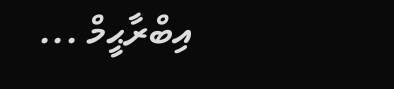އިބްރާޙީމް ...